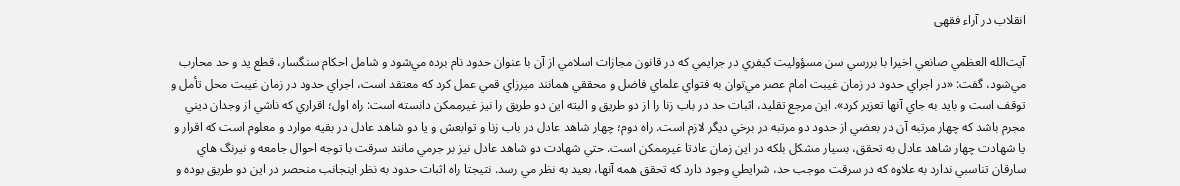انقلاب در آراء فقهی

آيت‌الله العظمي صانعي اخيرا با بررسي سن مسؤوليت کيفري در جرايمي که در قانون مجازات اسلامي از آن با عنوان حدود نام برده مي‌شود و شامل احکام سنگسار، قطع يد و حد محارب مي‌شود، گفت: «در اجراي حدود در زمان غيبت امام عصر مي‌توان به فتواي علماي فاضل و محققي همانند ميرزاي قمي عمل کرد که معتقد است، اجراي حدود در زمان غيبت محل تأمل و توقف است و بايد به جاي آنها تعزير کرد». اين مرجع تقليد، اثبات حد در باب زنا را از دو طريق و البته اين دو طريق را نيز غيرممکن دانسته است: راه اول؛ اقراري که ناشي از وجدان ديني مجرم باشد که چهار مرتبه آن در بعضي از حدود دو مرتبه در برخي ديگر لازم است. راه دوم؛ چهار شاهد عادل در باب زنا و توابعش و يا دو شاهد عادل در بقيه موارد و معلوم است که اقرار و يا شهادت چهار شاهد عادل به تحقق، بسيار مشکل بلکه در اين زمان عادتا غيرممکن است. حتي شهادت دو شاهد عادل نيز بر جرمي مانند سرقت با توجه احوال جامعه و نيرنگ هاي سارقان تناسبي ندارد به علاوه که در سرقت موجب حد، شرايطي وجود دارد که تحقق همه آنها، بعيد به نظر مي رسد. نتيجتا راه اثبات حدود به نظر اينجانب منحصر در اين دو طريق بوده و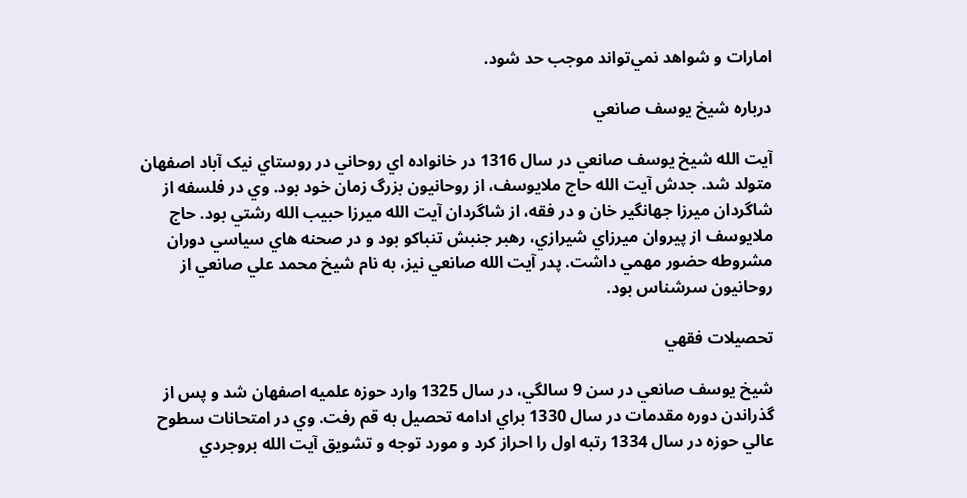امارات و شواهد نمي‌تواند موجب حد شود.

درباره شيخ يوسف صانعي

آيت الله شيخ يوسف صانعي در سال 1316 در خانواده اي روحاني در روستاي نيک آباد اصفهان متولد شد. جدش آيت الله حاج ملايوسف، از روحانيون بزرگ زمان خود بود. وي در فلسفه از شاگردان ميرزا جهانگير خان و در فقه، از شاگردان آيت الله ميرزا حبيب الله رشتي بود. حاج ملايوسف از پيروان ميرزاي شيرازي، رهبر جنبش تنباکو بود و در صحنه هاي سياسي دوران مشروطه حضور مهمي داشت. پدر آيت الله صانعي نيز، به نام شيخ محمد علي صانعي از روحانيون سرشناس بود.

تحصيلات فقهي

شيخ يوسف صانعي در سن 9 سالگي، در سال 1325 وارد حوزه علميه اصفهان شد و پس از گذراندن دوره مقدمات در سال 1330 براي ادامه تحصيل به قم رفت. وي در امتحانات سطوح عالي حوزه در سال 1334 رتبه اول را احراز کرد و مورد توجه و تشويق آيت الله بروجردي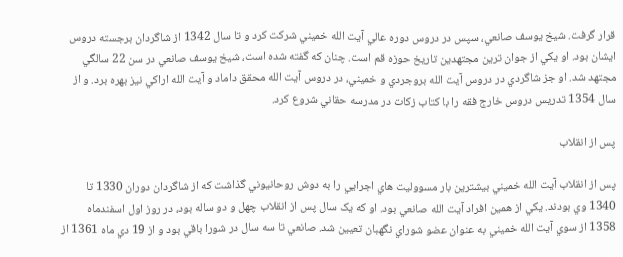قرار گرفت. شيخ يوسف صانعي، سپس در دروس دوره عالي آيت الله خميني شرکت کرد و تا سال 1342 از شاگردان برجسته دروس ايشان بود. او يکي از جوان ترين مجتهدين تاريخ حوزه قم است. چنان که گفته شده است، شيخ يوسف صانعي در سن 22 سالگي مجتهد شد. او جز شاگردي در دروس آيت الله بروجردي و خميني، در دروس آيت الله محقق داماد و آيت الله اراکي نيز بهره برد. و از سال 1354 تدريس دروس خارج فقه را با کتاب زکات در مدرسه حقاني شروع کرد.

پس از انقلاب

پس از انقلاب آيت الله خميني بيشترين بار مسووليت هاي اجرايي را به دوش روحانيوني گذاشت که از شاگردان دوران 1330 تا 1340 وي بودند. يکي از همين افراد آيت الله صانعي بود. او که يک سال پس از انقلاب چهل و دو ساله بود، در روز اول اسفندماه 1358 از سوي آيت الله خميني به عنوان عضو شوراي نگهبان تعيين شد. صانعي تا سه سال در شورا باقي بود و از 19 دي ماه 1361 از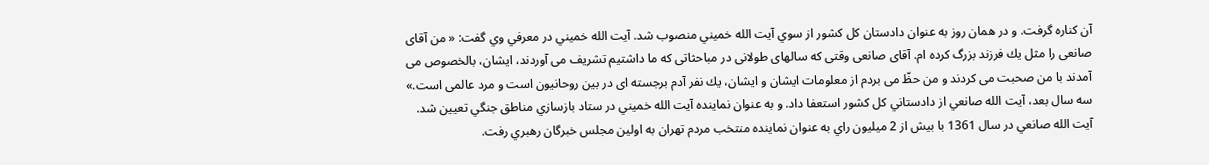آن کناره گرفت. و در همان روز به عنوان دادستان کل کشور از سوي آيت الله خميني منصوب شد. آيت الله خميني در معرفي وي گفت: « من آقاى صانعى را مثل يك فرزند بزرگ كرده ام. آقاى صانعى وقتى كه سالهاى طولانى در مباحثاتى كه ما داشتيم تشريف مى آوردند، ايشان، بالخصوص مى آمدند با من صحبت مى كردند و من حظّ مى بردم از معلومات ايشان و ايشان، يك نفر آدم برجسته اى در بين روحانيون است و مرد عالمى است.» سه سال بعد، آيت الله صانعي از دادستاني کل کشور استعفا داد. و به عنوان نماينده آيت الله خميني در ستاد بازسازي مناطق جنگي تعيين شد. آيت الله صانعي در سال 1361 با بيش از 2 ميليون راي به عنوان نماينده منتخب مردم تهران به اولين مجلس خبرگان رهبري رفت.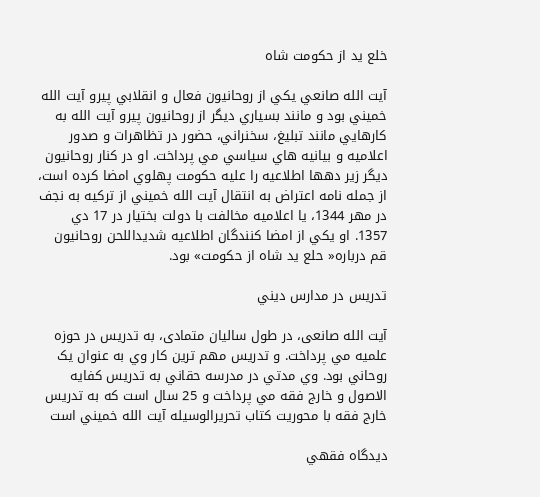خلع يد از حکومت شاه

آيت الله صانعي يکي از روحانيون فعال و انقلابي پيرو آيت الله خميني بود و مانند بسياري ديگر از روحانيون پيرو آيت الله به کارهايي مانند تبليغ، سخنراني، حضور در تظاهرات و صدور اعلاميه و بيانيه هاي سياسي مي پرداخت. او در کنار روحانيون ديگر زير دهها اطلاعيه را عليه حکومت پهلوي امضا کرده است، از جمله نامه اعتراض به انتقال آيت الله خميني از ترکيه به نجف در مهر 1344، يا اعلاميه مخالفت با دولت بختيار در 17 دي 1357. او يکي از امضا کنندگان اطلاعيه شديداللحن روحانيون قم درباره« حلع يد شاه از حکومت» بود.

تدريس در مدارس ديني

آيت الله صانعى، در طول ساليان متمادى، به تدريس در حوزه علميه مي پرداخت. و تدريس مهم ترين کار وي به عنوان يک روحاني بود. وي مدتي در مدرسه حقاني به تدريس کفايه الاصول و خارج فقه مي پرداخت و 25 سال است که به تدريس خارج فقه با محوريت کتاب تحريرالوسيله آيت الله خميني است

ديدگاه فقهي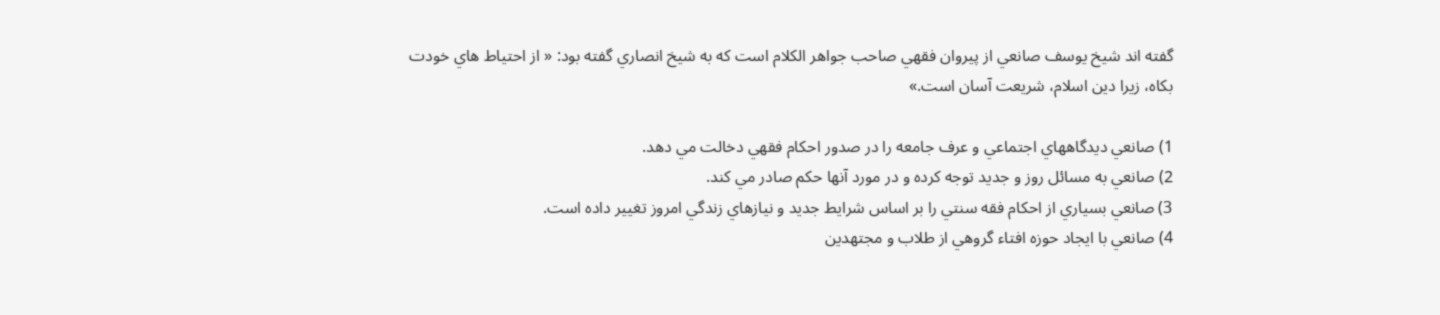گفته اند شيخ يوسف صانعي از پيروان فقهي صاحب جواهر الکلام است که به شيخ انصاري گفته بود: « از احتياط هاي خودت بکاه، زيرا دين اسلام، شريعت آسان است.»

1) صانعي ديدگاههاي اجتماعي و عرف جامعه را در صدور احکام فقهي دخالت مي دهد.
2) صانعي به مسائل روز و جديد توجه کرده و در مورد آنها حکم صادر مي کند.
3) صانعي بسياري از احکام فقه سنتي را بر اساس شرايط جديد و نيازهاي زندگي امروز تغيير داده است.
4) صانعي با ايجاد حوزه افتاء گروهي از طلاب و مجتهدين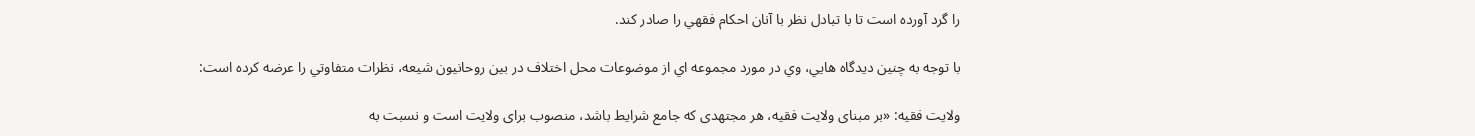را گرد آورده است تا با تبادل نظر با آنان احکام فقهي را صادر کند.

با توجه به چنين ديدگاه هايي، وي در مورد مجموعه اي از موضوعات محل اختلاف در بين روحانيون شيعه، نظرات متفاوتي را عرضه کرده است:

ولايت فقيه: «بر مبناى ولايت فقيه، هر مجتهدى كه جامع شرايط باشد، منصوب براى ولايت است و نسبت به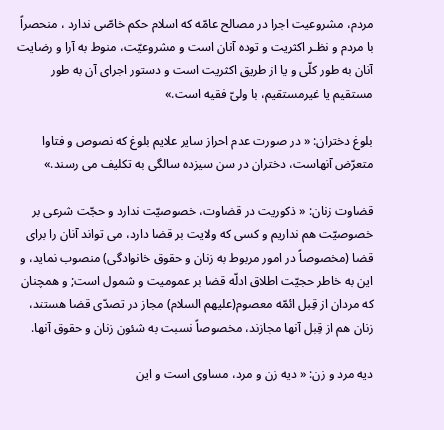مردم، مشروعيت اجرا در مصالح عامّه كه اسلام حكم خاصّى ندارد ، منحصراً با مردم و نظـر اكثريت و توده آنان است و مشروعيّت، منوط به آرا و رضايت آنان به طور كلّى و يا از طريق اكثريت است و دستور اجراى آن به طور مستقيم يا غيرمستقيم، با ولىّ فقيه است.»

بلوغ دختران: « در صورت عدم احراز ساير علايم بلوغ كه نصوص و فتاوا متعرّض آنهاست، دختران در سن سيزده سالگى به تكليف مى رسند.»

قضاوت زنان: « ذكوريت در قضاوت، خصوصيّت ندارد و حجّت شرعى بر خصوصيّت هم نداريم و كسى كه ولايت بر قضا دارد، مى تواند آنان را براى قضا (مخصوصاً در امور مربوط به زنان و حقوق خانوادگى) منصوب نمايد، و اين به خاطر حجيّت اطلاق ادلّه قضا بر عموميت و شمول است; و همچنان كه مردان از قِبل ائمّه معصوم(عليهم السلام) مجاز در تصدّى قضا هستند، زنان هم از قِبل آنها مجازند، مخصوصاً نسبت به شئون زنان و حقوق آنها.

ديه مرد و زن: « ديه زن و مرد، مساوى است و اين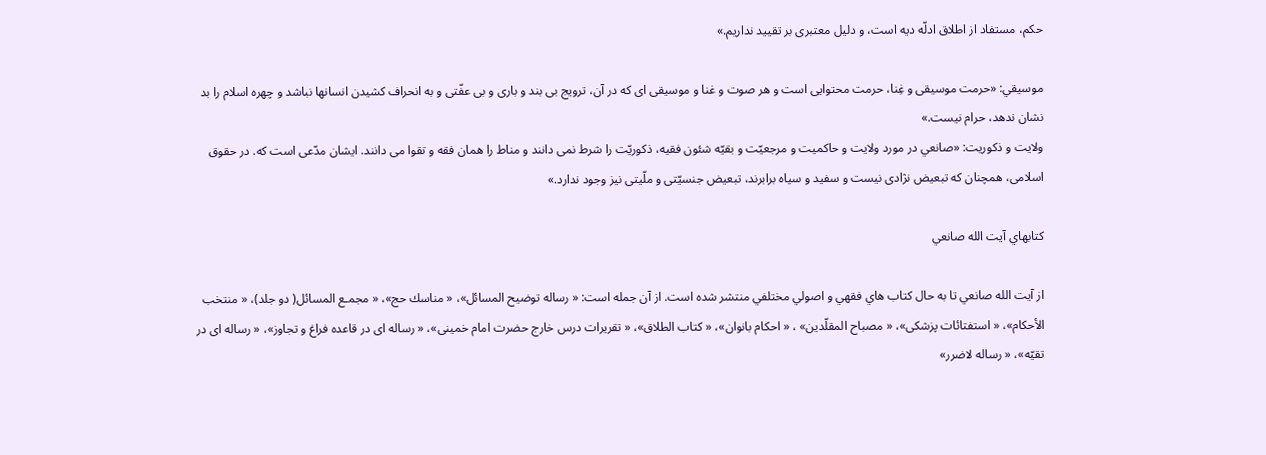حكم، مستفاد از اطلاق ادلّه ديه است، و دليل معتبرى بر تقييد نداريم.»

موسيقي: «حرمت موسيقى و غِنا، حرمت محتوايى است و هر صوت و غنا و موسيقى اى كه در آن، ترويج بى بند و بارى و بى عفّتى و به انحراف كشيدن انسانها نباشد و چهره اسلام را بد نشان ندهد، حرام نيست.»
ولايت و ذکوريت: «صانعي در مورد ولايت و حاكميت و مرجعيّت و بقيّه شئون فقيه، ذكوريّت را شرط نمى دانند و مناط را همان فقه و تقوا مى دانند. ايشان مدّعى است كه. در حقوق اسلامى، همچنان كه تبعيض نژادى نيست و سفيد و سياه برابرند، تبعيض جنسيّتى و ملّيتى نيز وجود ندارد.»

کتابهاي آيت الله صانعي

از آيت الله صانعي تا به حال کتاب هاي فقهي و اصولي مختلفي منتشر شده است. از آن جمله است: « رساله توضيح المسائل»، « مناسك حج»، « مجمـع المسائل( دو جلد)، « منتخب الأحكام»، « استفتائات پزشكى»، « مصباح المقلّدين» ، « احكام بانوان»، « كتاب الطلاق»، « تقريرات درس خارج حضرت امام خمينى»، « رساله اى در قاعده فراغ و تجاوز»، « رساله اى در تقيّه»، « رساله لاضرر»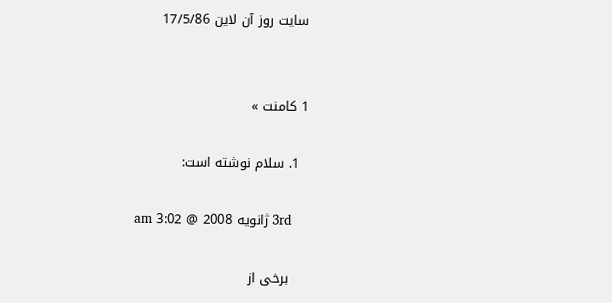سایت روز آن لاین 17/5/86


1 کامنت »

  1. سلام نوشته است:

    3rd ژانویه 2008 @ 3:02 am

    برخى از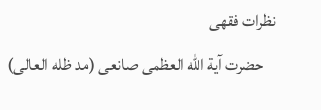نظرات فقهى
    حضرت آية الله العظمى صانعى (مد ظله العالى)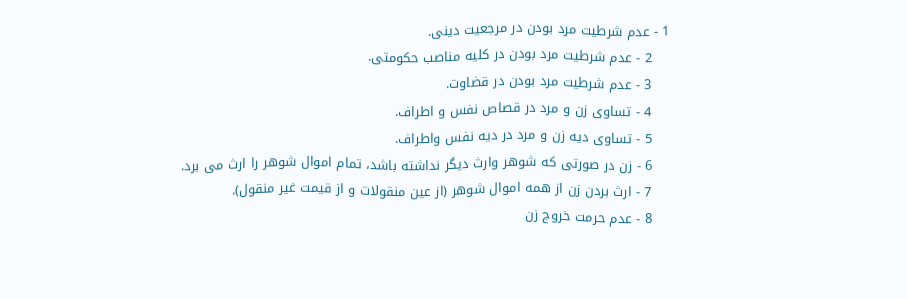1 - عدم شرطيت مرد بودن در مرجعيت دينى.
    2 - عدم شرطيت مرد بودن در كليه مناصب حكومتى.
    3 - عدم شرطيت مرد بودن در قضاوت.
    4 - تساوى زن و مرد در قصاص نفس و اطراف.
    5 - تساوى ديه زن و مرد در ديه نفس واطراف.
    6 - زن در صورتى كه شوهر وارث ديگر نداشته باشد، تمام اموال شوهر را ارث مى برد.
    7 - ارث بردن زن از همه اموال شوهر (از عين منقولات و از قيمت غير منقول).
    8 - عدم حرمت خروج زن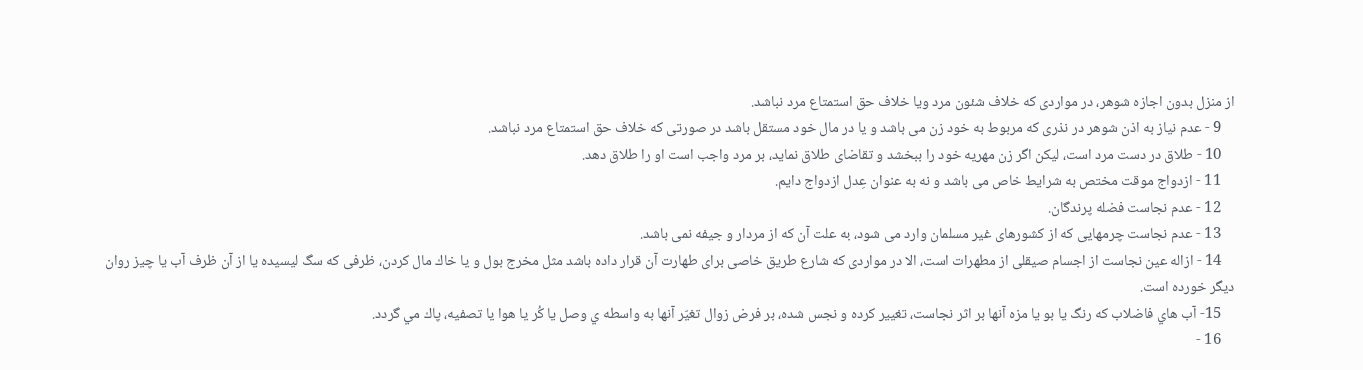از منزل بدون اجازه شوهر، در مواردى كه خلاف شئون مرد ويا خلاف حق استمتاع مرد نباشد.
    9 - عدم نياز به اذن شوهر در نذرى كه مربوط به خود زن مى باشد و يا در مال خود مستقل باشد در صورتى كه خلاف حق استمتاع مرد نباشد.
    10 - طلاق در دست مرد است، ليكن اگر زن مهريه خود را ببخشد و تقاضاى طلاق نمايد، بر مرد واجب است او را طلاق دهد.
    11 - ازدواج موقت مختص به شرايط خاص مى باشد و نه به عنوان عِدل ازدواج دايم.
    12 - عدم نجاست فضله پرندگان.
    13 - عدم نجاست چرمهايى كه از كشورهاى غير مسلمان وارد مى شود، به علت آن كه از مردار و جيفه نمى باشد.
    14 - ازاله عين نجاست از اجسام صيقلى از مطهرات است، الا در مواردى كه شارع طريق خاصى براى طهارت آن قرار داده باشد مثل مخرج بول و يا خاك مال كردن، ظرفى كه سگ ليسيده يا از آن ظرف آب يا چيز روان ديگر خورده است.
    15- آب هاي فاضلاب كه رنگ يا بو يا مزه آنها بر اثر نجاست، تغيير كرده و نجس شده، بر فرض زوال تغيّر آنها به واسطه ي وصل يا كُر يا هوا يا تصفيه، پاك مي گردد.
    16 -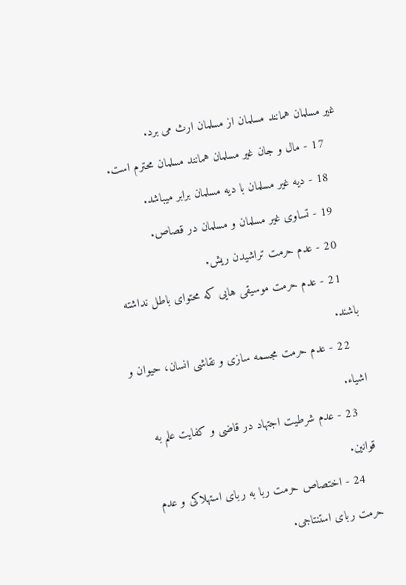غير مسلمان همانند مسلمان از مسلمان ارث مى برد.
    17 - مال و جان غير مسلمان همانند مسلمان محترم است.
    18 - ديه غير مسلمان با ديه مسلمان برابر ميباشد.
    19 - تساوى غير مسلمان و مسلمان در قصاص.
    20 - عدم حرمت تراشيدن ريش.
    21 - عدم حرمت موسيقى هايى كه محتواى باطل نداشته باشند.
    22 - عدم حرمت مجسمه سازى و نقاشى انسان، حيوان و اشياء.
    23 - عدم شرطيت اجتهاد در قاضى و كفايت علم به قوانين.
    24 - اختصاص حرمت ربا به رباى استهلاكى و عدم حرمت رباى استنتاجى.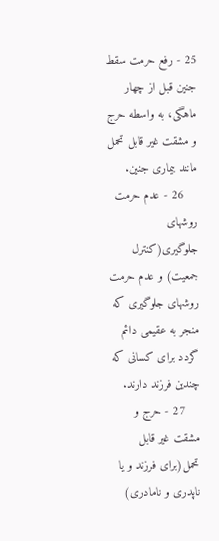25 - رفع حرمت سقط جنين قبل از چهار ماهگى، به واسطه حرج و مشقت غير قابل تحمل مانند بيمارى جنين.
    26 - عدم حرمت روشهاى جلوگيرى(كنترل جمعيت) و عدم حرمت روشهاى جلوگيرى كه منجر به عقيمى دائم گردد براى كسانى كه چندين فرزند دارند.
    27 - حرج و مشقت غير قابل تحمل(براى فرزند و يا ناپدرى و نامادرى)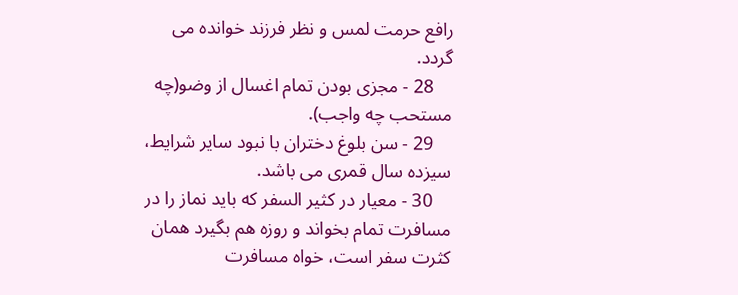رافع حرمت لمس و نظر فرزند خوانده مى گردد.
    28 - مجزى بودن تمام اغسال از وضو(چه مستحب چه واجب).
    29 - سن بلوغ دختران با نبود ساير شرايط، سيزده سال قمرى مى باشد.
    30 - معيار در كثير السفر كه بايد نماز را در مسافرت تمام بخواند و روزه هم بگيرد همان كثرت سفر است، خواه مسافرت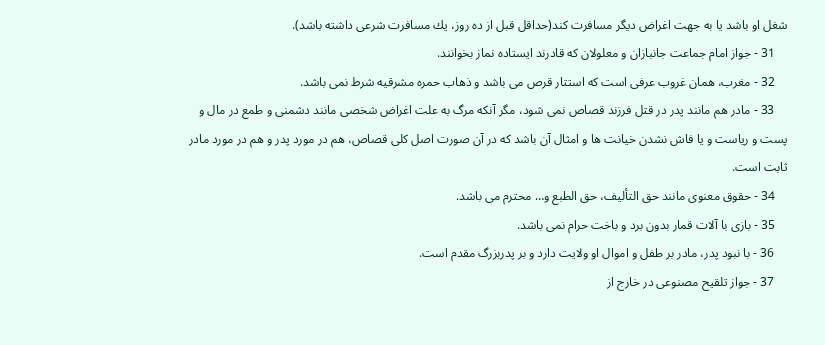شغل او باشد يا به جهت اغراض ديگر مسافرت كند(حداقل قبل از ده روز، يك مسافرت شرعى داشته باشد).
    31 - جواز امام جماعت جانبازان و معلولان كه قادرند ايستاده نماز بخوانند.
    32 - مغرب، همان غروب عرفى است كه استتار قرص مى باشد و ذهاب حمره مشرقيه شرط نمى باشد.
    33 - مادر هم مانند پدر در قتل فرزند قصاص نمى شود، مگر آنكه مرگ به علت اغراض شخصى مانند دشمنى و طمع در مال و پست و رياست و يا فاش نشدن خيانت ها و امثال آن باشد كه در آن صورت اصل كلى قصاص، هم در مورد پدر و هم در مورد مادر ثابت است.
    34 - حقوق معنوى مانند حق التأليف، حق الطبع و… محترم مى باشد.
    35 - بازى با آلات قمار بدون برد و باخت حرام نمى باشد.
    36 - با نبود پدر، مادر بر طفل و اموال او ولايت دارد و بر پدربزرگ مقدم است.
    37 - جواز تلقيح مصنوعى در خارج از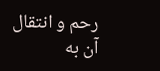رحم و انتقال آن به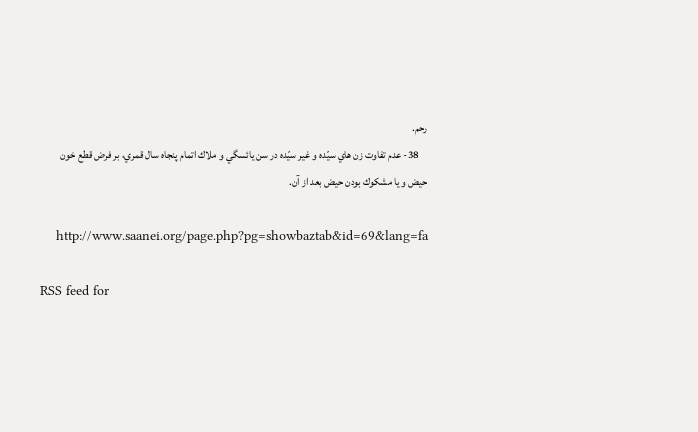رحم.
    38- عدم تفاوت زن هاي سيّده و غير سيّده در سن يائسگي و ملاك اتمام پنجاه سال قمري، بر فرض قطع خون حيض و يا مشكوك بودن حيض بعد از آن.

    http://www.saanei.org/page.php?pg=showbaztab&id=69&lang=fa

RSS feed for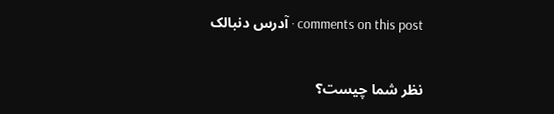comments on this post · آدرس دنبالک

نظر شما چیست؟